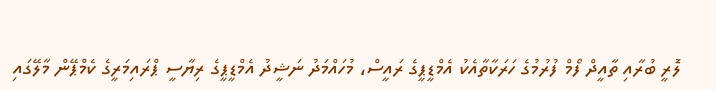ލޮރީ ބުރާއި ތާއީދް ފޯމް ފުރުމުގެ ހަރަކާތާއެކު އެމްޑީޕީގެ ރައީސް، މުހައްމަދު ނަޝީދު އެމްޑީޕީގެ ރިޔާސީ ޕްރައިމަރީގެ ކެމްޕޭން މާލޭގައި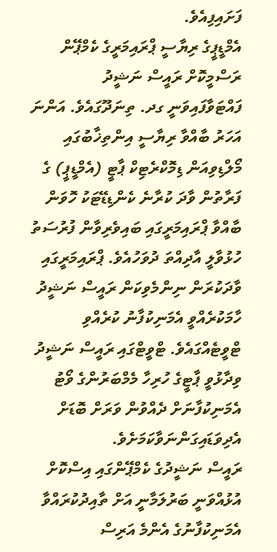ފަށައިފިއެވެ.
އެމްޑީޕީގެ ރިޔާސީ ޕްރައިމަރީގެ ކެމްޕޭން ރަސްމީކޮށް ރައީސް ނަޝީދު ފައްޓަވާފައިވަނީ ގދ. ތިނަދޫގައެވެ. އަންނަ އަހަރު ބާއްވާ ރިޔާސީ އިންތިޚާބުގައި މޯލްޑިވިއަން ޑިމޮކްރެޓިކް ޕާޓީ (އެމްޑީޕީ) ގެ ފަރާތުން ވާދަ ކުރާނެ ކެންޑިޑޭޓަކު ހޮވަން ބާއްވާ ޕްރައިމަރީގައި ބައިވެރިވާން ފުރުސަތު ހުޅުވާލީ އާދިއްތަ ދުވަހުއެވެ. ޕްރައިމަރީގައި ވާދަކުރަން ނިންމެވިކަން ރައީސް ނަޝީދު ހާމަކުރެއްވީ އެމަނިކުފާނު ކުރެއްވި ޓްވީޓެއްގައެވެ. ޓްވީޓްގައި ރައީސް ނަޝީދު ވިދާޅުވީ ޕާޓީގެ ހުރިހާ މެމްބަރުންގެ ވޯޓު އެމަނިކުފާނަށް ދެއްވުން ވަރަށް ބޮޑަށް އެދިވަޑައިގަންނަވާކަމަށެވެ.
ރައީސް ނަޝީދުގެ ކެމްޕޭންގައި އިސްކޮށް އުޅުއްވަނީ ބަރުލަމާނީ އަށް ތާއިދުކުރައްވާ އެމަނިކުފާނުގެ އެންމެ އަރިސް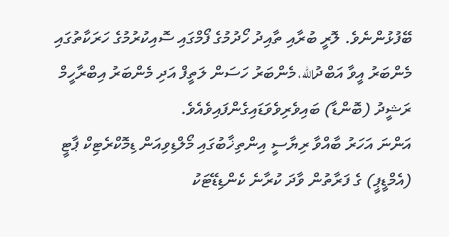ބޭފުޅުންނެވެ. ލޮރީ ބުރާއި ތާއިދު ހޯދުމުގެ ފޯމްގައި ސޮއިކުރުމުގެ ހަރަކާތުގައި މެންބަރު އީވާ އަބްދުالله، މެންބަރު ހަސަން ލަތީފް އަދި މެންބަރު އިބްރާހީމް ރަޝީދު (ބޮންޑާ) ބައިވެރިވެވަޑައިގެންފައިވެއެވެ.
އަންނަ އަހަރު ބާއްވާ ރިޔާސީ އިންތިޚާބުގައި މޯލްޑިވިއަން ޑިމޮކްރެޓިކް ޕާޓީ (އެމްޑީޕީ) ގެ ފަރާތުން ވާދަ ކުރާނެ ކެންޑިޑޭޓަކު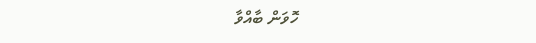ހޮވަން ބާއްވާ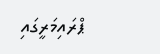ޕްރައިމަރީގައި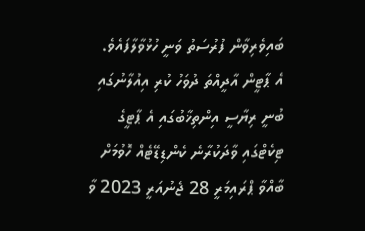ބައިވެރިވާން ފުރުސަތު ވަނީ ހުޅުވާލާފައެވެ.
އެ ޕާޓީން އާދީއްތަ ދުވަހު ކުރި އިއުލާނުގައި ބުނީ ރިޔާސީ އިންތިޚާބުގައި އެ ޕާޓީގެ ޓިކެޓްގައި ވާދަކުރާނެ ކެންޑިޑޭޓެއް ހޮވުމަށް ބާއްވާ ޕްރައިމަރީ 28 ޖެނުއަރީ 2023 ވާ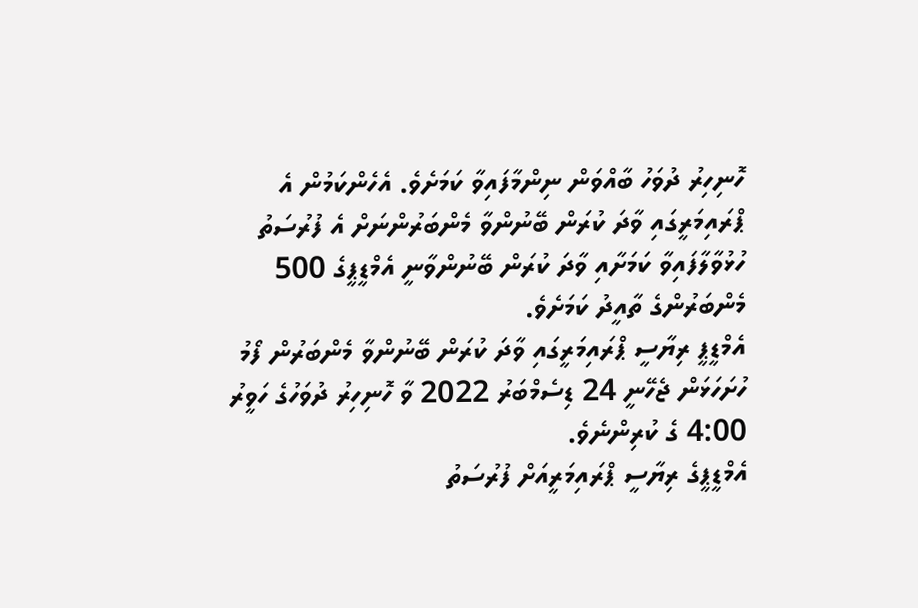ހޮނިހިރު ދުވަހު ބާއްވަން ނިންމާފައިވާ ކަމަށެވެ. އެހެންކަމުން އެ ޕްރައިމަރީގައި ވާދަ ކުރަން ބޭނުންވާ މެންބަރުންނަށް އެ ފުރުސަތު ހުޅުވާލާފައިވާ ކަމަށާއި ވާދަ ކުރަން ބޭނުންވާނީ އެމްޑީޕީގެ 500 މެންބަރުންގެ ތާއީދު ކަމަށެވެ.
އެމްޑީޕީ ރިޔާސީ ޕްރައިމަރީގައި ވާދަ ކުރަން ބޭނުންވާ މެންބަރުން ފޯމު ހުށަހަޅަން ޖެހޭނީ 24 ޑިސެމްބަރު 2022 ވާ ހޮނިހިރު ދުވަހުގެ ހަވީރު 4:00 ގެ ކުރިންނެވެ.
އެމްޑީޕީގެ ރިޔާސީ ޕްރައިމަރީއަށް ފުރުސަތު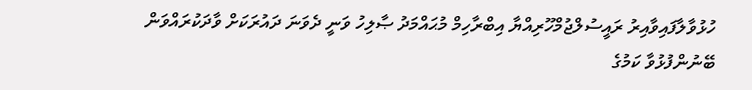ހުޅުވާލާފައިވާއިރު ރައީސުލްޖުމްހޫރިއްޔާ އިބްރާހިމް މުޙައްމަދު ޞާލިހު ވަނީ ދެވަނަ ދައުރަކަށް ވާދަކުރައްވަން ބޭނުންފުޅުވާ ކަމުގެ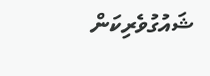ޝައުގުވެރިކަން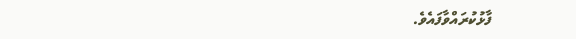ފާޅުކުރައްވާފައެވެ.